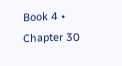Book 4 • Chapter 30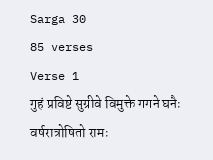Sarga 30
85 verses
Verse 1
गुहं प्रविष्टे सुग्रीवे विमुक्ते गगने घनैः वर्षरात्रोषितो रामः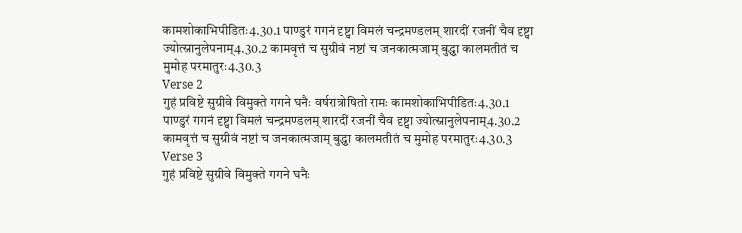कामशोकाभिपीडितः4.30.1 पाण्डुरं गगनं दृष्ट्वा विमलं चन्द्रमण्डलम् शारदीं रजनीं चैव दृष्ट्वा ज्योत्स्नानुलेपनाम्4.30.2 कामवृत्तं च सुग्रीवं नष्टां च जनकात्मजाम् बुद्ध्वा कालमतीतं च मुमोह परमातुरः4.30.3
Verse 2
गुहं प्रविष्टे सुग्रीवे विमुक्ते गगने घनैः वर्षरात्रोषितो रामः कामशोकाभिपीडितः4.30.1 पाण्डुरं गगनं दृष्ट्वा विमलं चन्द्रमण्डलम् शारदीं रजनीं चैव दृष्ट्वा ज्योत्स्नानुलेपनाम्4.30.2 कामवृत्तं च सुग्रीवं नष्टां च जनकात्मजाम् बुद्ध्वा कालमतीतं च मुमोह परमातुरः4.30.3
Verse 3
गुहं प्रविष्टे सुग्रीवे विमुक्ते गगने घनैः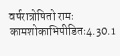वर्षरात्रोषितो रामः कामशोकाभिपीडितः4.30.1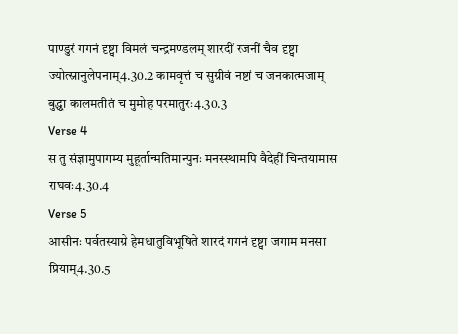पाण्डुरं गगनं दृष्ट्वा विमलं चन्द्रमण्डलम् शारदीं रजनीं चैव दृष्ट्वा ज्योत्स्नानुलेपनाम्4.30.2 कामवृत्तं च सुग्रीवं नष्टां च जनकात्मजाम् बुद्ध्वा कालमतीतं च मुमोह परमातुरः4.30.3
Verse 4
स तु संज्ञामुपागम्य मुहूर्तान्मतिमान्पुनः मनस्स्थामपि वैदेहीं चिन्तयामास राघवः4.30.4
Verse 5
आसीनः पर्वतस्याग्रे हेमधातुविभूषिते शारदं गगनं दृष्ट्वा जगाम मनसा प्रियाम्4.30.5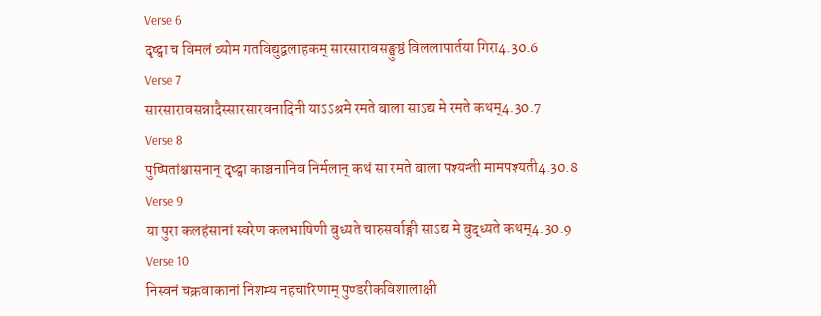Verse 6
दृष्ट्वा च विमलं व्योम गतविद्युद्वलाहकम् सारसारावसङ्घुष्ठं विललापार्तया गिरा4.30.6
Verse 7
सारसारावसन्नादैस्सारसारवनादिनी याऽऽश्रमे रमते बाला साऽद्य मे रमते कथम्4.30.7
Verse 8
पुष्पितांश्चासनान् दृष्ट्वा काञ्चनानिव निर्मलान् कथं सा रमते बाला पश्यन्ती मामपश्यती4.30.8
Verse 9
या पुरा कलहंसानां स्वरेण कलभाषिणी बुध्यते चारुसर्वाङ्गी साऽद्य मे बुद्ध्यते कथम्4.30.9
Verse 10
निस्वनं चक्रवाकानां निशम्य नहचारिणाम् पुण्डरीकविशालाक्षी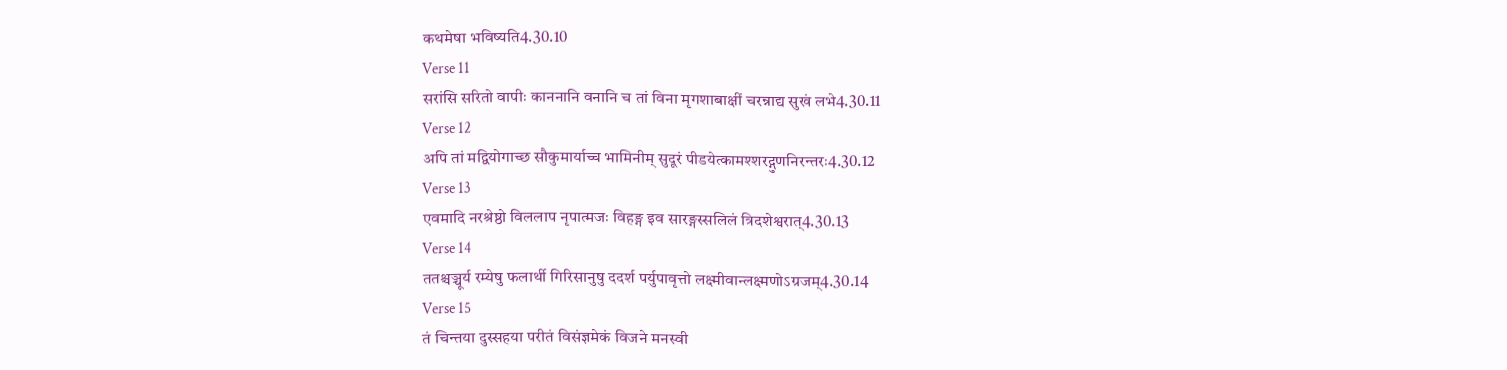कथमेषा भविष्यति4.30.10
Verse 11
सरांसि सरितो वापीः काननानि वनानि च तां विना मृगशाबाक्षीं चरन्नाद्य सुखं लभे4.30.11
Verse 12
अपि तां मद्वियोगाच्छ सौकुमार्याच्च भामिनीम् सुदूरं पीडयेत्कामश्शरद्गुणनिरन्तरः4.30.12
Verse 13
एवमादि नरश्रेष्ठो विललाप नृपात्मजः विहङ्ग इव सारङ्गस्सलिलं त्रिदशेश्वरात्4.30.13
Verse 14
ततश्चञ्चूर्य रम्येषु फलार्थी गिरिसानुषु ददर्श पर्युपावृत्तो लक्ष्मीवान्लक्ष्मणोऽग्रजम्4.30.14
Verse 15
तं चिन्तया दुस्सहया परीतं विसंज्ञमेकं विजने मनस्वी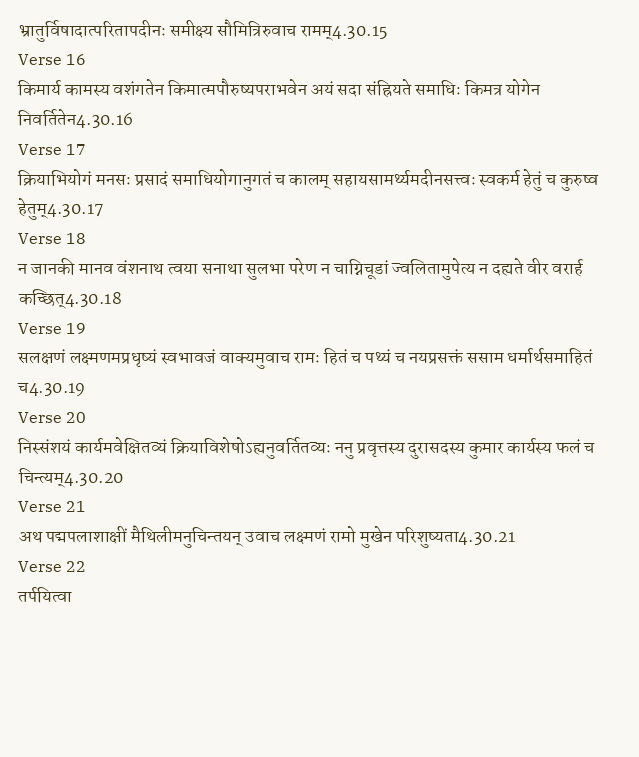भ्रातुर्विषादात्परितापदीनः समीक्ष्य सौमित्रिरुवाच रामम्4.30.15
Verse 16
किमार्य कामस्य वशंगतेन किमात्मपौरुष्यपराभवेन अयं सदा संह्रियते समाधिः किमत्र योगेन निवर्तितेन4.30.16
Verse 17
क्रियाभियोगं मनसः प्रसादं समाधियोगानुगतं च कालम् सहायसामर्थ्यमदीनसत्त्वः स्वकर्म हेतुं च कुरुष्व हेतुम्4.30.17
Verse 18
न जानकी मानव वंशनाथ त्वया सनाथा सुलभा परेण न चाग्निचूडां ज्वलितामुपेत्य न दह्यते वीर वरार्ह कच्छित्4.30.18
Verse 19
सलक्षणं लक्ष्मणमप्रधृष्यं स्वभावजं वाक्यमुवाच रामः हितं च पथ्यं च नयप्रसक्तं ससाम धर्मार्थसमाहितं च4.30.19
Verse 20
निस्संशयं कार्यमवेक्षितव्यं क्रियाविशेषोऽह्यनुवर्तितव्यः ननु प्रवृत्तस्य दुरासदस्य कुमार कार्यस्य फलं च चिन्त्यम्4.30.20
Verse 21
अथ पद्मपलाशाक्षीं मैथिलीमनुचिन्तयन् उवाच लक्ष्मणं रामो मुखेन परिशुष्यता4.30.21
Verse 22
तर्पयित्वा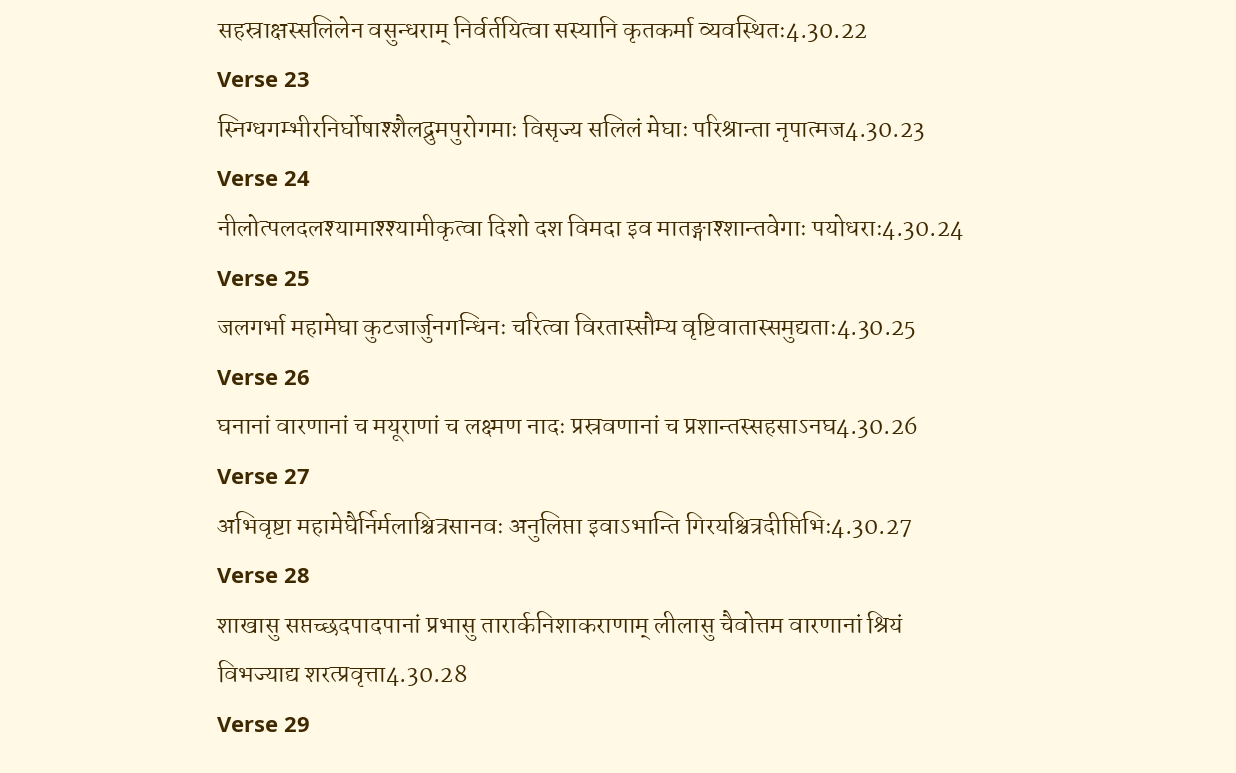सहस्राक्षस्सलिलेन वसुन्धराम् निर्वर्तयित्वा सस्यानि कृतकर्मा व्यवस्थितः4.30.22
Verse 23
स्निग्धगम्भीरनिर्घोषाश्शैलद्रुमपुरोगमाः विसृज्य सलिलं मेघाः परिश्रान्ता नृपात्मज4.30.23
Verse 24
नीलोत्पलदलश्यामाश्श्यामीकृत्वा दिशो दश विमदा इव मातङ्गाश्शान्तवेगाः पयोधराः4.30.24
Verse 25
जलगर्भा महामेघा कुटजार्जुनगन्धिनः चरित्वा विरतास्सौम्य वृष्टिवातास्समुद्यताः4.30.25
Verse 26
घनानां वारणानां च मयूराणां च लक्ष्मण नादः प्रस्रवणानां च प्रशान्तस्सहसाऽनघ4.30.26
Verse 27
अभिवृष्टा महामेघैर्निर्मलाश्चित्रसानवः अनुलिप्ता इवाऽभान्ति गिरयश्चित्रदीप्तिभिः4.30.27
Verse 28
शाखासु सप्तच्छदपादपानां प्रभासु तारार्कनिशाकराणाम् लीलासु चैवोत्तम वारणानां श्रियं विभज्याद्य शरत्प्रवृत्ता4.30.28
Verse 29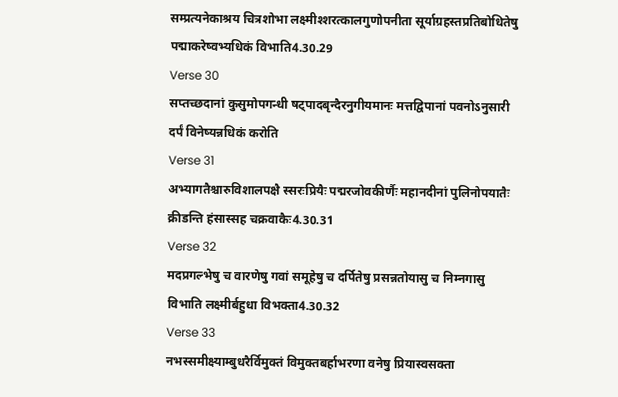सम्प्रत्यनेकाश्रय चित्रशोभा लक्ष्मीश्शरत्कालगुणोपनीता सूर्याग्रहस्तप्रतिबोधितेषु पद्माकरेष्वभ्यधिकं विभाति4.30.29
Verse 30
सप्तच्छदानां कुसुमोपगन्धी षट्पादबृन्दैरनुगीयमानः मत्तद्विपानां पवनोऽनुसारी दर्पं विनेष्यन्नधिकं करोति
Verse 31
अभ्यागतैश्चारुविशालपक्षै स्सरःप्रियैः पद्मरजोवकीर्णैः महानदीनां पुलिनोपयातैः क्रीडन्ति हंसास्सह चक्रवाकैः4.30.31
Verse 32
मदप्रगल्भेषु च वारणेषु गवां समूहेषु च दर्पितेषु प्रसन्नतोयासु च निम्नगासु विभाति लक्ष्मीर्बहुधा विभक्ता4.30.32
Verse 33
नभस्समीक्ष्याम्बुधरैर्विमुक्तं विमुक्तबर्हाभरणा वनेषु प्रियास्वसक्ता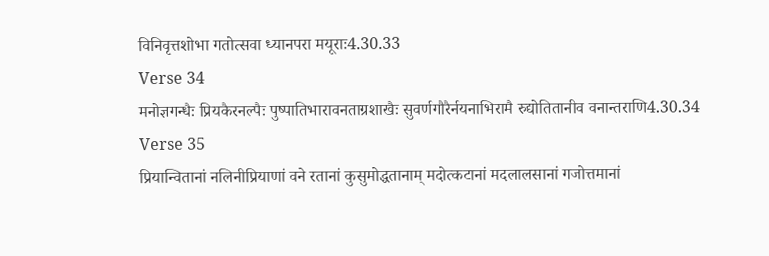विनिवृत्तशोभा गतोत्सवा ध्यानपरा मयूराः4.30.33
Verse 34
मनोज्ञगन्धैः प्रियकैरनल्पैः पुष्पातिभारावनताग्रशाखैः सुवर्णगौरैर्नयनाभिरामै रुद्योतितानीव वनान्तराणि4.30.34
Verse 35
प्रियान्वितानां नलिनीप्रियाणां वने रतानां कुसुमोद्धतानाम् मदोत्कटानां मदलालसानां गजोत्तमानां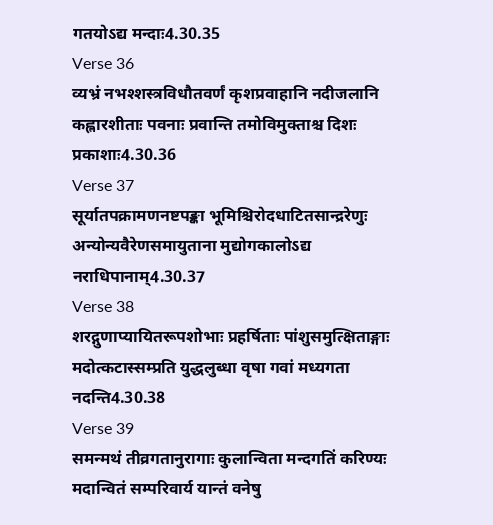गतयोऽद्य मन्दाः4.30.35
Verse 36
व्यभ्रं नभश्शस्त्रविधौतवर्णं कृशप्रवाहानि नदीजलानि कह्लारशीताः पवनाः प्रवान्ति तमोविमुक्ताश्च दिशः प्रकाशाः4.30.36
Verse 37
सूर्यातपक्रामणनष्टपङ्का भूमिश्चिरोदधाटितसान्द्ररेणुः अन्योन्यवैरेणसमायुताना मुद्योगकालोऽद्य नराधिपानाम्4.30.37
Verse 38
शरद्गुणाप्यायितरूपशोभाः प्रहर्षिताः पांशुसमुत्क्षिताङ्गाः मदोत्कटास्सम्प्रति युद्धलुब्धा वृषा गवां मध्यगता नदन्ति4.30.38
Verse 39
समन्मथं तीव्रगतानुरागाः कुलान्विता मन्दगतिं करिण्यः मदान्वितं सम्परिवार्य यान्तं वनेषु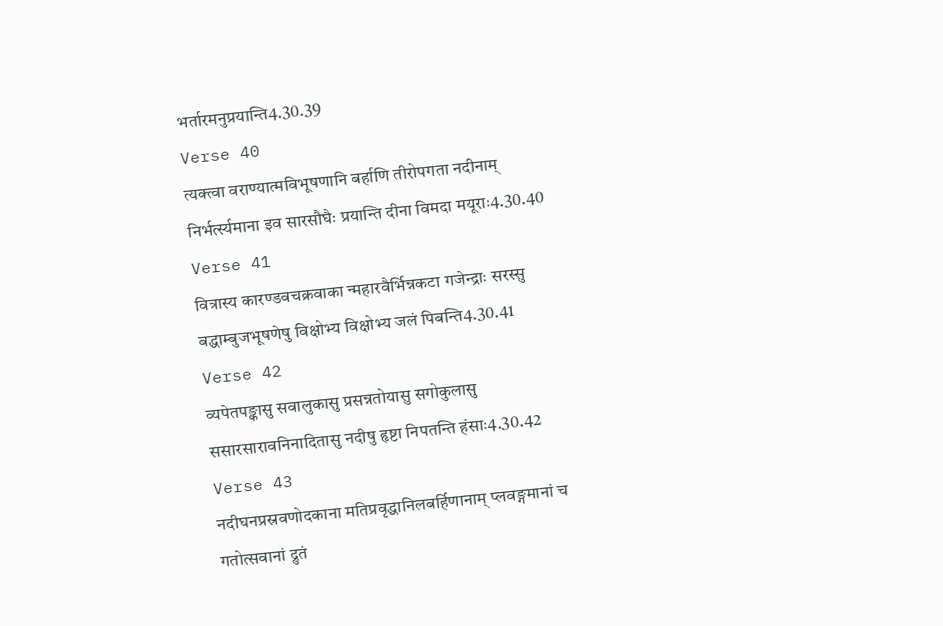भर्तारमनुप्रयान्ति4.30.39
Verse 40
त्यक्त्वा वराण्यात्मविभूषणानि बर्हाणि तीरोपगता नदीनाम् निर्भर्त्स्यमाना इव सारसौघैः प्रयान्ति दीना विमदा मयूराः4.30.40
Verse 41
वित्रास्य कारण्डवचक्रवाका न्महारवैर्भिन्नकटा गजेन्द्राः सरस्सु बद्धाम्बुजभूषणेषु विक्षोभ्य विक्षोभ्य जलं पिबन्ति4.30.41
Verse 42
व्यपेतपङ्कासु सवालुकासु प्रसन्नतोयासु सगोकुलासु ससारसारावनिनादितासु नदीषु हृष्टा निपतन्ति हंसाः4.30.42
Verse 43
नदीघनप्रस्रवणोदकाना मतिप्रवृद्धानिलबर्हिणानाम् प्लवङ्गमानां च गतोत्सवानां द्रुतं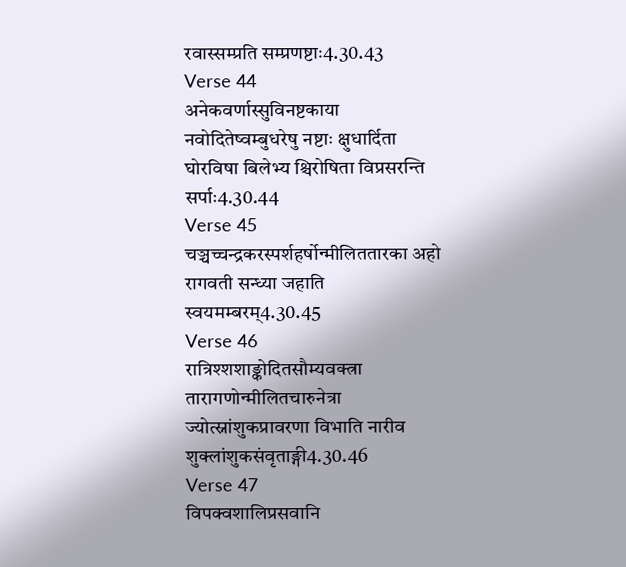रवास्सम्प्रति सम्प्रणष्टाः4.30.43
Verse 44
अनेकवर्णास्सुविनष्टकाया नवोदितेष्वम्बुधरेषु नष्टाः क्षुधार्दिता घोरविषा बिलेभ्य श्चिरोषिता विप्रसरन्ति सर्पाः4.30.44
Verse 45
चञ्चच्चन्द्रकरस्पर्शहर्षोन्मीलिततारका अहो रागवती सन्ध्या जहाति स्वयमम्बरम्4.30.45
Verse 46
रात्रिश्शशाङ्कोदितसौम्यवक्त्रा तारागणोन्मीलितचारुनेत्रा ज्योत्स्नांशुकप्रावरणा विभाति नारीव शुक्लांशुकसंवृताङ्गी4.30.46
Verse 47
विपक्वशालिप्रसवानि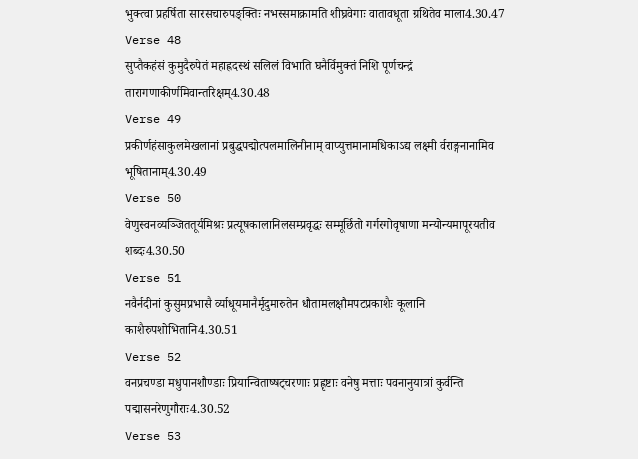भुक्त्वा प्रहर्षिता सारसचारुपङ्क्तिः नभस्समाक्रामति शीघ्रवेगाः वातावधूता ग्रथितेव माला4.30.47
Verse 48
सुप्तैकहंसं कुमुदैरुपेतं महाह्रदस्थं सलिलं विभाति घनैर्विमुक्तं निशि पूर्णचन्द्रं तारागणाकीर्णमिवान्तरिक्षम्4.30.48
Verse 49
प्रकीर्णहंसाकुलमेखलानां प्रबुद्धपद्मोत्पलमालिनीनाम् वाप्युत्तमानामधिकाऽद्य लक्ष्मी र्वराङ्गनानामिव भूषितानाम्4.30.49
Verse 50
वेणुस्वनव्यञ्जिततूर्यमिश्रः प्रत्यूषकालानिलसम्प्रवृद्धः सम्मूर्छितो गर्गरगोवृषाणा मन्योन्यमापूरयतीव शब्दः4.30.50
Verse 51
नवैर्नदीनां कुसुमप्रभासै र्व्याधूयमानैर्मृदुमारुतेन धौतामलक्षौमपटप्रकाशैः कूलानि काशैरुपशोभितानि4.30.51
Verse 52
वनप्रचण्डा मधुपानशौण्डाः प्रियान्विताष्षट्चरणाः प्रह्रृष्टाः वनेषु मत्ताः पवनानुयात्रां कुर्वन्ति पद्मासनरेणुगौराः4.30.52
Verse 53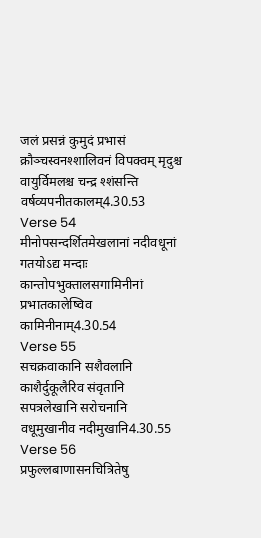जलं प्रसन्नं कुमुदं प्रभासं क्रौञ्चस्वनश्शालिवनं विपक्वम् मृदुश्च वायुर्विमलश्च चन्द्र श्शंसन्ति वर्षव्यपनीतकालम्4.30.53
Verse 54
मीनोपसन्दर्शितमेखलानां नदीवधूनां गतयोऽद्य मन्दाः कान्तोपभुक्तालसगामिनीनां प्रभातकालेष्विव कामिनीनाम्4.30.54
Verse 55
सचक्रवाकानि सशैवलानि काशैर्दुकूलैरिव संवृतानि सपत्रलेखानि सरोचनानि वधूमुखानीव नदीमुखानि4.30.55
Verse 56
प्रफुल्लबाणासनचित्रितेषु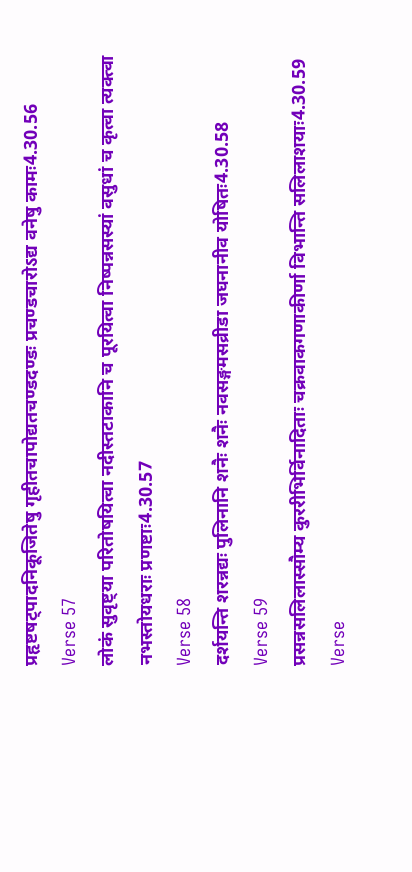प्रहृष्टषट्पादनिकूजितेषु गृहीतचापोद्यतचण्डदण्डः प्रचण्डचारोऽद्य वनेषु कामः4.30.56
Verse 57
लोकं सुवृष्ट्या परितोषयित्वा नदीस्तटाकानि च पूरयित्वा निष्पन्नसस्यां वसुधां च कृत्वा त्यक्त्वा नभस्तोयधराः प्रणष्टाः4.30.57
Verse 58
दर्शयन्ति शरन्नद्यः पुलिनानि शनैः शनैः नवसङ्गमसव्रीडा जघनानीव योषितः4.30.58
Verse 59
प्रसन्नसलिलास्सौम्य कुररीभिर्विनादिताः चक्रवाकगणाकीर्णा विभान्ति सलिलाशयाः4.30.59
Verse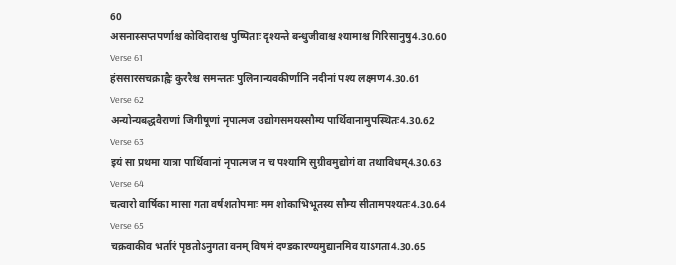60
असनास्सप्तपर्णाश्च कोविदाराश्च पुष्पिताः दृश्यन्ते बन्धुजीवाश्च श्यामाश्च गिरिसानुषु4.30.60
Verse 61
हंससारसचक्राह्वैः कुररैश्च समन्ततः पुलिनान्यवकीर्णानि नदीनां पश्य लक्ष्मण4.30.61
Verse 62
अन्योन्यबद्धवैराणां जिगीषूणां नृपात्मज उद्योगसमयस्सौम्य पार्थिवानामुपस्थितः4.30.62
Verse 63
इयं सा प्रथमा यात्रा पार्थिवानां नृपात्मज न च पश्यामि सुग्रीवमुद्योगं वा तथाविधम्4.30.63
Verse 64
चत्वारो वार्षिका मासा गता वर्षशतोपमाः मम शोकाभिभूतस्य सौम्य सीतामपश्यतः4.30.64
Verse 65
चक्रवाकीव भर्तारं पृष्ठतोऽनुगता वनम् विषमं दण्डकारण्यमुद्यानमिव याऽगता4.30.65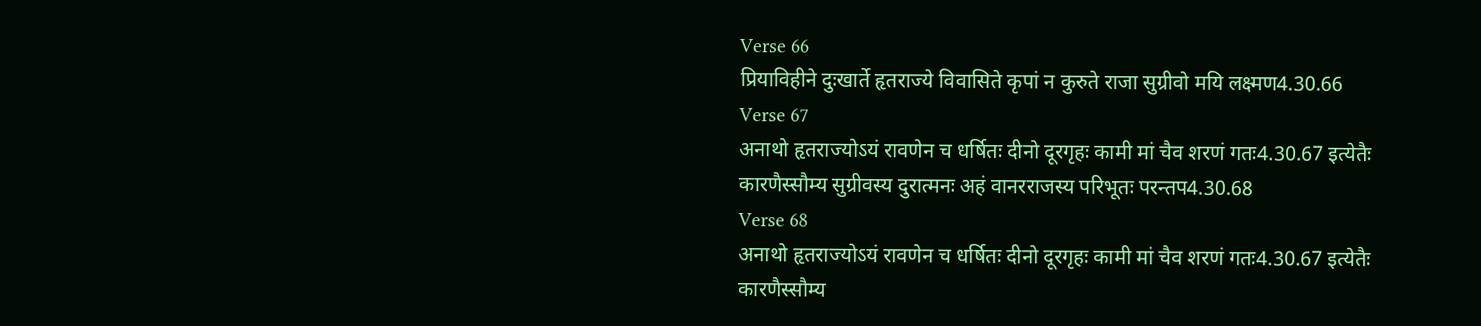Verse 66
प्रियाविहीने दुःखार्ते हृतराज्ये विवासिते कृपां न कुरुते राजा सुग्रीवो मयि लक्ष्मण4.30.66
Verse 67
अनाथो हृतराज्योऽयं रावणेन च धर्षितः दीनो दूरगृहः कामी मां चैव शरणं गतः4.30.67 इत्येतैः कारणैस्सौम्य सुग्रीवस्य दुरात्मनः अहं वानरराजस्य परिभूतः परन्तप4.30.68
Verse 68
अनाथो हृतराज्योऽयं रावणेन च धर्षितः दीनो दूरगृहः कामी मां चैव शरणं गतः4.30.67 इत्येतैः कारणैस्सौम्य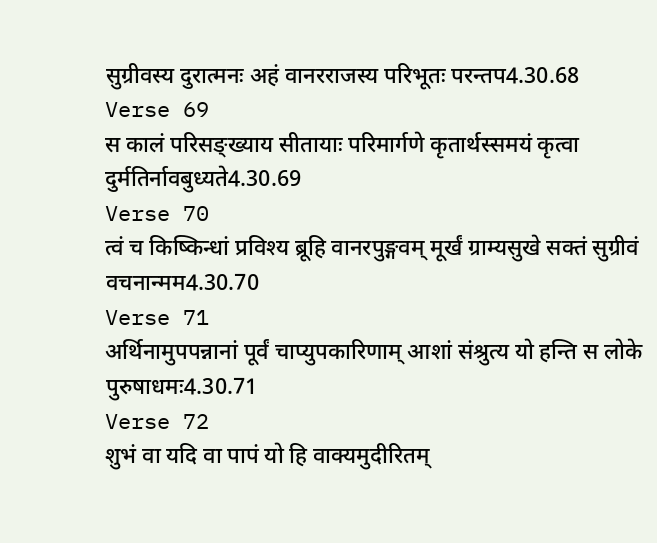सुग्रीवस्य दुरात्मनः अहं वानरराजस्य परिभूतः परन्तप4.30.68
Verse 69
स कालं परिसङ्ख्याय सीतायाः परिमार्गणे कृतार्थस्समयं कृत्वा दुर्मतिर्नावबुध्यते4.30.69
Verse 70
त्वं च किष्किन्धां प्रविश्य ब्रूहि वानरपुङ्गवम् मूर्खं ग्राम्यसुखे सक्तं सुग्रीवं वचनान्मम4.30.70
Verse 71
अर्थिनामुपपन्नानां पूर्वं चाप्युपकारिणाम् आशां संश्रुत्य यो हन्ति स लोके पुरुषाधमः4.30.71
Verse 72
शुभं वा यदि वा पापं यो हि वाक्यमुदीरितम्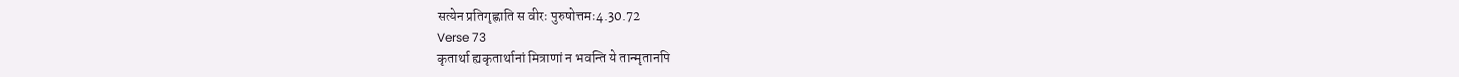सत्येन प्रतिगृह्णाति स वीरः पुरुषोत्तमः4.30.72
Verse 73
कृतार्था ह्यकृतार्थानां मित्राणां न भवन्ति ये तान्मृतानपि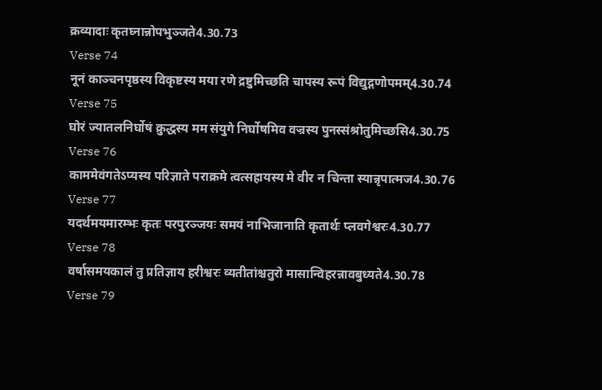क्रव्यादाः कृतघ्नान्नोपभुञ्जते4.30.73
Verse 74
नूनं काञ्चनपृष्ठस्य विकृष्टस्य मया रणे द्रष्टुमिच्छति चापस्य रूपं विद्युद्गणोपमम्4.30.74
Verse 75
घोरं ज्यातलनिर्घोषं क्रुद्धस्य मम संयुगे निर्घोषमिव वज्रस्य पुनस्संश्रोतुमिच्छसि4.30.75
Verse 76
काममेवंगतेऽप्यस्य परिज्ञाते पराक्रमे त्वत्सहायस्य मे वीर न चिन्ता स्यान्नृपात्मज4.30.76
Verse 77
यदर्थमयमारम्भः कृतः परपुरञ्जयः समयं नाभिजानाति कृतार्थः प्लवगेश्वरः4.30.77
Verse 78
वर्षासमयकालं तु प्रतिज्ञाय हरीश्वरः व्यतीतांश्चतुरो मासान्विहरन्नावबुध्यते4.30.78
Verse 79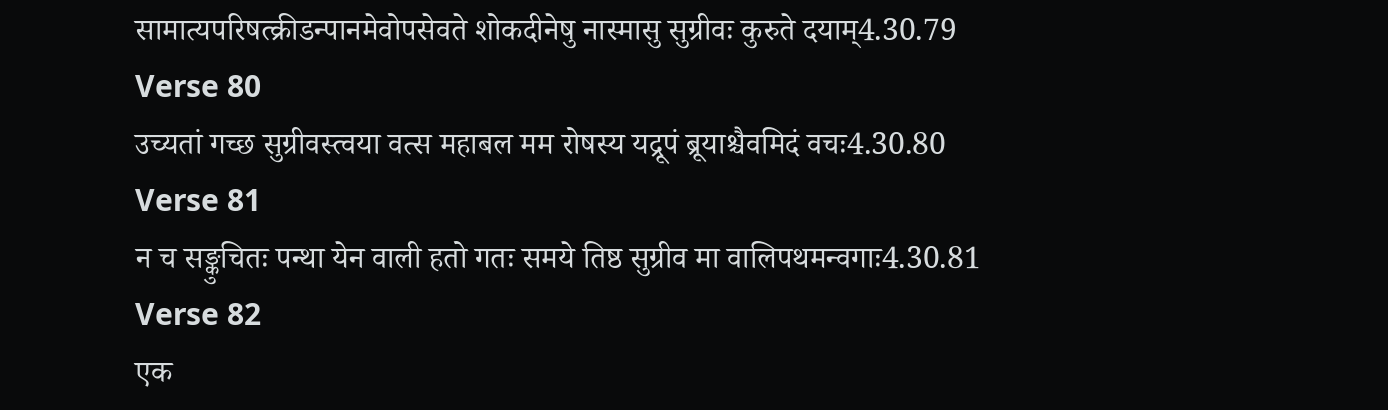सामात्यपरिषत्क्रीडन्पानमेवोपसेवते शोकदीनेषु नास्मासु सुग्रीवः कुरुते दयाम्4.30.79
Verse 80
उच्यतां गच्छ सुग्रीवस्त्वया वत्स महाबल मम रोषस्य यद्रूपं ब्रूयाश्चैवमिदं वचः4.30.80
Verse 81
न च सङ्कुचितः पन्था येन वाली हतो गतः समये तिष्ठ सुग्रीव मा वालिपथमन्वगाः4.30.81
Verse 82
एक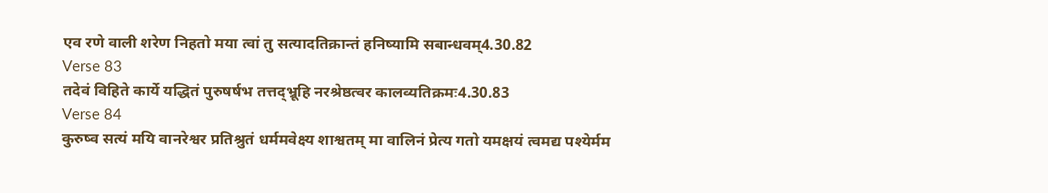एव रणे वाली शरेण निहतो मया त्वां तु सत्यादतिक्रान्तं हनिष्यामि सबान्धवम्4.30.82
Verse 83
तदेवं विहिते कार्ये यद्धितं पुरुषर्षभ तत्तद्भ्रूहि नरश्रेष्ठत्वर कालव्यतिक्रमः4.30.83
Verse 84
कुरुष्व सत्यं मयि वानरेश्वर प्रतिश्रुतं धर्ममवेक्ष्य शाश्वतम् मा वालिनं प्रेत्य गतो यमक्षयं त्वमद्य पश्येर्मम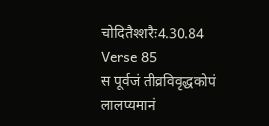चोदितैश्शरैः4.30.84
Verse 85
स पूर्वजं तीव्रविवृद्धकोपं लालप्यमानं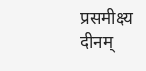प्रसमीक्ष्य दीनम्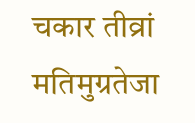चकार तीव्रां मतिमुग्रतेजा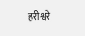हरीश्वरे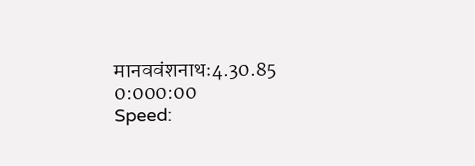मानववंशनाथः4.30.85
0:000:00
Speed: